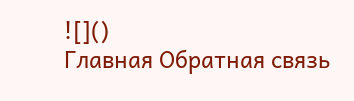![]()
Главная Обратная связь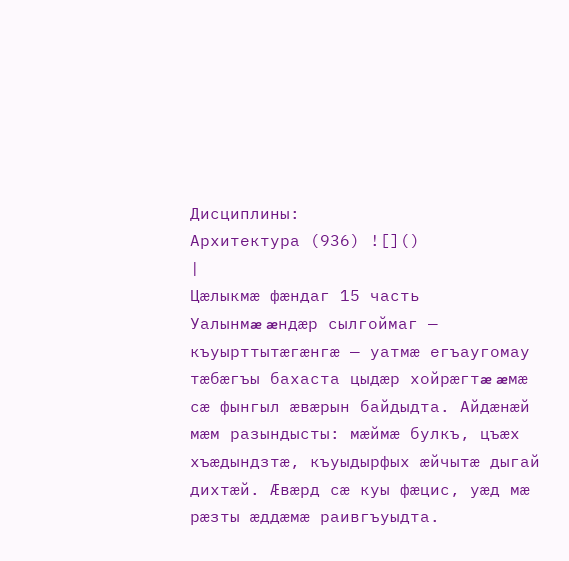Дисциплины:
Архитектура (936) ![]()
|
Цæлыкмæ фæндаг 15 часть
Уалынмæ æндæр сылгоймаг — къуырттытæгæнгæ — уатмæ егъаугомау тæбæгъы бахаста цыдæр хойрæгтæ æмæ сæ фынгыл æвæрын байдыдта. Айдæнæй мæм разындысты: мæймæ булкъ, цъæх хъæдындзтæ, къуыдырфых æйчытæ дыгай дихтæй. Æвæрд сæ куы фæцис, уæд мæ рæзты æддæмæ раивгъуыдта.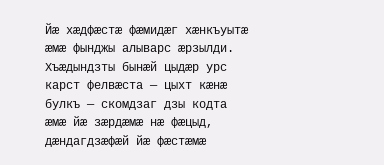Йæ хæдфæстæ фæмидæг хæнкъуытæ æмæ фынджы алыварс æрзылди. Хъæдындзты бынæй цыдæр урс карст фелвæста — цыхт кæнæ булкъ — скомдзаг дзы кодта æмæ йæ зæрдæмæ нæ фæцыд, дæндагдзæфæй йæ фæстæмæ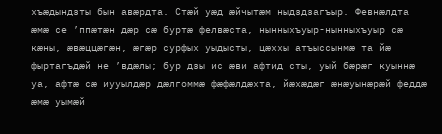хъæдындзты бын авæрдта. Стæй уæд æйчытæм ныдздзагъыр. Февнæлдта æмæ се ’ппæтæн дæр сæ буртæ фелвæста, нынныхъуыр-нынныхъуыр сæ кæны, æвæццæгæн, æгæр сурфых уыдысты, цæххы атъыссынмæ та йæ фыртагъдæй не ’вдæлы; бур дзы ис æви афтид сты, уый бæрæг куыннæ уа, афтæ сæ иууылдæр дæлгоммæ фæфæлдæхта, йæхæдæг æнæуынæрæй феддæ æмæ уымæй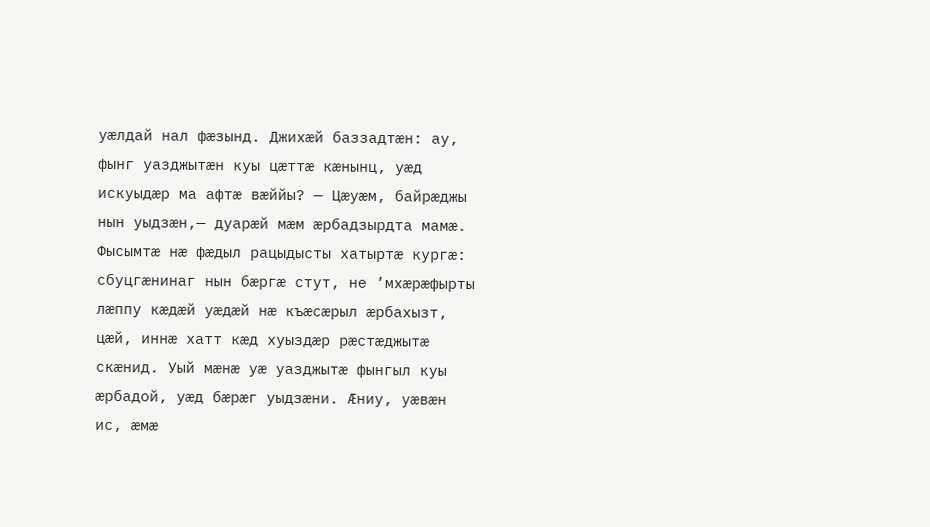уæлдай нал фæзынд. Джихæй баззадтæн: ау, фынг уазджытæн куы цæттæ кæнынц, уæд искуыдæр ма афтæ вæййы? — Цæуæм, байрæджы нын уыдзæн,— дуарæй мæм æрбадзырдта мамæ. Фысымтæ нæ фæдыл рацыдысты хатыртæ кургæ: сбуцгæнинаг нын бæргæ стут, не ’мхæрæфырты лæппу кæдæй уæдæй нæ къæсæрыл æрбахызт, цæй, иннæ хатт кæд хуыздæр рæстæджытæ скæнид. Уый мæнæ уæ уазджытæ фынгыл куы æрбадой, уæд бæрæг уыдзæни. Æниу, уæвæн ис, æмæ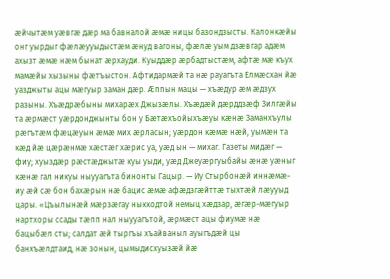æйчытæм уæвгæ дæр ма бавналой æмæ ницы базондзысты. Калонкæйы онг уырдыг фæлæууыдыстæм æнуд вагоны, фæлæ уым дзæвгар адæм ахызт æмæ нæм бынат æрхауди. Куыддæр æрбадтыстæм, афтæ мæ къух мамæйы хызыны фæтъыстон. Афтидармæй та нæ рауагъта Елмæсхан йæ уазджыты ацы мæгуыр заман дæр. Æппын мацы — хъæдур æм æдзух разыны. Хъæдрæбыны михарæх Джызæлы. Хъæдæй дæрддзæф Зилгæйы та æрмæст уæрдонджынты бон у Бæтæхъойыхъæуы кæнæ Заманхъулы рæгътæм фæцæуын æмæ мих æрласын; уæрдон кæмæ нæй, уымæн та кæд йæ цæрæнмæ хæстæг хæрис уа, уæд ын — михаг. Газеты мидæг — фиу; хуыздæр рæстæджытæ куы уыди, уæд Джеуæргуыбайы æнæ уæныг кæнæ гал никуы ныууагъта бинонты Гацыр. — Иу Стырбонæй иннæмæ-иу æй сæ бон бахæрын нæ бацис æмæ афæдзгæйттæ тыхтæй лæууыд цары. «Цъылынæй мæрзæгау ныккодтой немыц хæдзар, æгæр-мæгуыр нартхоры ссады тæпп нал ныууагътой, æрмæст ацы фиумæ нæ бацыбæл сты; салдат æй тыргъы хъайваныл ауыгъдæй цы банхъæлдтаид, нæ зонын, цымыдисхуызæй йæ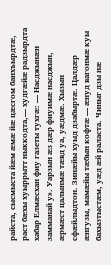райста, сысмыста йæм æмæ йæ цæсгом банхъырдтæ, раст бæхы хуыррытт ныккодта,— худгæйæ радзырдта хабар Елмæсхан фиу газеты тухгæ: — Насджынæн замманай у». Уарзын æз дæр фиуимæ насджын, æрмæст цалынмæ тæвд уа, уæдмæ. Хызын сфæйлыдтон. Зинæйы хуыд дзабыртæ. Цалдæр æнгузы, мамæйы тæбын кофтæ — æнуд вагонмæ куы бахызтыстæм, уæд æй раласта. Чиныг дзы нæ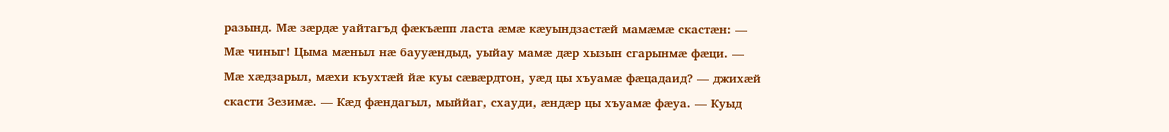разынд. Мæ зæрдæ уайтагъд фæкъæпп ласта æмæ кæуындзастæй мамæмæ скастæн: — Мæ чиныг! Цыма мæныл нæ баууæндыд, уыйау мамæ дæр хызын сгарынмæ фæци. — Мæ хæдзарыл, мæхи къухтæй йæ куы сæвæрдтон, уæд цы хъуамæ фæцадаид? — джихæй скасти Зезимæ. — Кæд фæндагыл, мыййаг, схауди, æндæр цы хъуамæ фæуа. — Куыд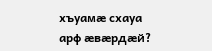хъуамæ схауа арф æвæрдæй?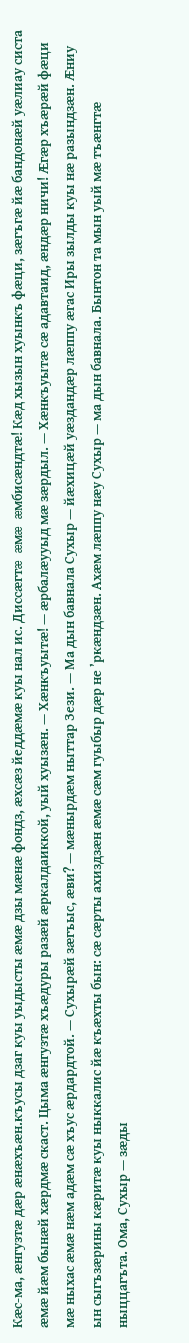Кæс-ма, æнгузтæ дæр æнæхъæн.къусы дзаг куы уыдысты æмæ дзы мæнæ фондз, æхсæз йеддæмæ куы нал ис. Диссæгтæ æмæ æмбисæндтæ! Кæд хызын хуынкъ фæци, зæгъгæ йæ бандонæй уæлиау систа æмæ йæм бынæй хæрдмæ скаст. Цыма æнгузтæ хъæдуры разæй æркалдаиккой, уый хуызæн. — Хæнкъуытæ! — æрбалæууыд мæ зæрдыл. — Хæнкъуытæ сæ адавтаид, æндæр ничи! Æгæр хъæрæй фæци мæ ныхас æмæ нæм адæм сæ хъус æрдардтой. — Сухырæй зæгъыс, æви? — мæнырдæм ныттар Зези. — Ма дын бавнала Сухыр — йæхицæй уæздандæр лæппу æгас Иры зылды куы нæ разындзæн. Æниу ын сыгъзæрины кæритæ куы ныккалис йæ къæхты бын: сæ сæрты ахиздзæн æмæ сæм гуыбыр дæр не ’ркæндзæн. Ахæм лæппу нæу Сухыр — ма дын бавнала. Бынтон та мын уый мæ тъæнгтæ ныццагъта. Ома, Сухыр — зæды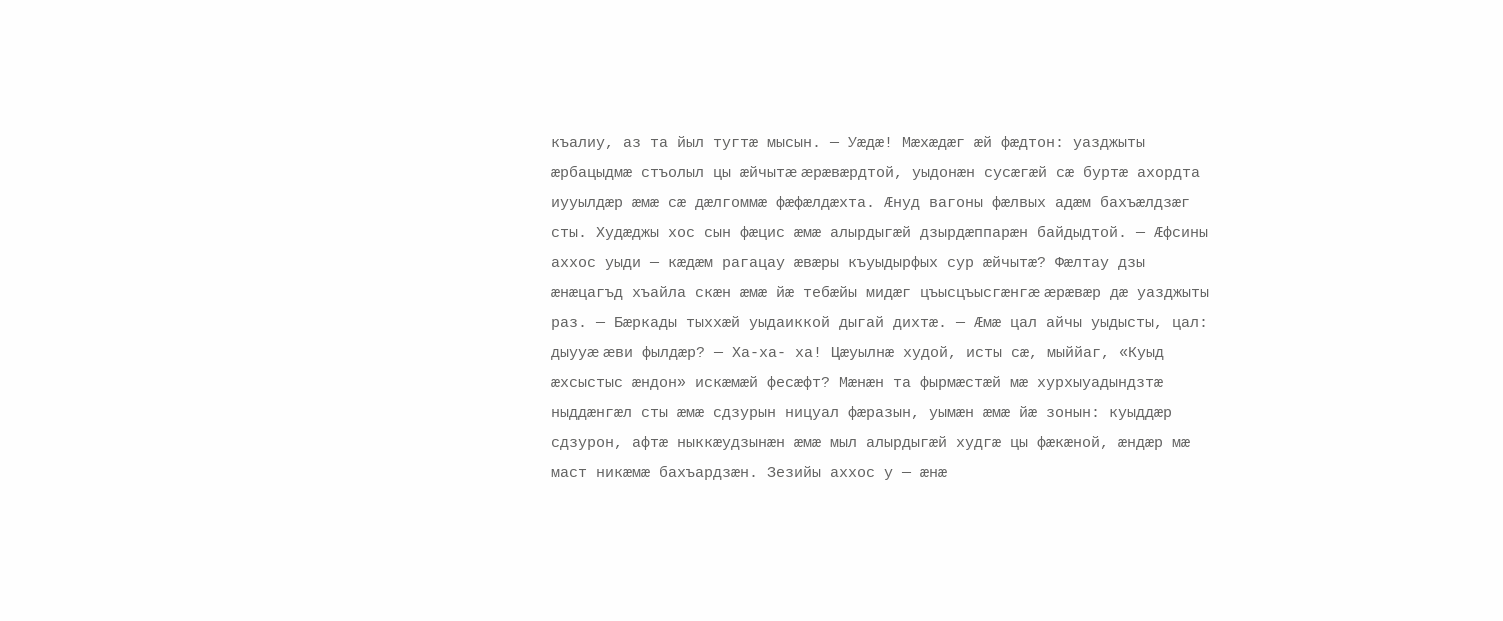къалиу, аз та йыл тугтæ мысын. — Уæдæ! Мæхæдæг æй фæдтон: уазджыты æрбацыдмæ стъолыл цы æйчытæ æрæвæрдтой, уыдонæн сусæгæй сæ буртæ ахордта иууылдæр æмæ сæ дæлгоммæ фæфæлдæхта. Æнуд вагоны фæлвых адæм бахъæлдзæг сты. Худæджы хос сын фæцис æмæ алырдыгæй дзырдæппарæн байдыдтой. — Æфсины аххос уыди — кæдæм рагацау æвæры къуыдырфых сур æйчытæ? Фæлтау дзы æнæцагъд хъайла скæн æмæ йæ тебæйы мидæг цъысцъысгæнгæ æрæвæр дæ уазджыты раз. — Бæркады тыххæй уыдаиккой дыгай дихтæ. — Æмæ цал айчы уыдысты, цал: дыууæ æви фылдæр? — Ха-ха- ха! Цæуылнæ худой, исты сæ, мыййаг, «Куыд æхсыстыс æндон» искæмæй фесæфт? Мæнæн та фырмæстæй мæ хурхыуадындзтæ ныддæнгæл сты æмæ сдзурын ницуал фæразын, уымæн æмæ йæ зонын: куыддæр сдзурон, афтæ ныккæудзынæн æмæ мыл алырдыгæй худгæ цы фæкæной, æндæр мæ маст никæмæ бахъардзæн. Зезийы аххос у — æнæ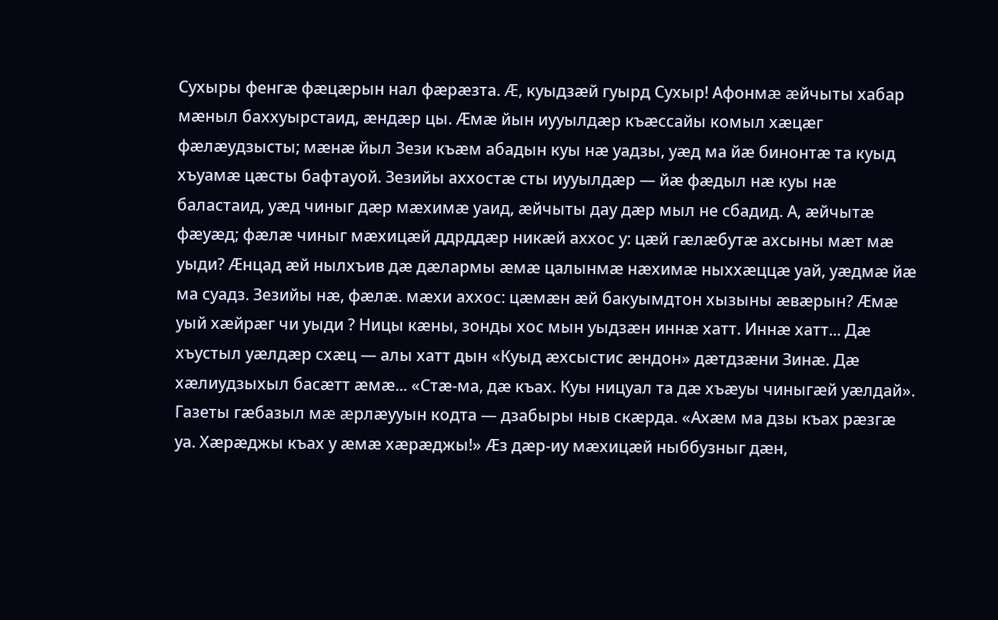Сухыры фенгæ фæцæрын нал фæрæзта. Æ, куыдзæй гуырд Сухыр! Афонмæ æйчыты хабар мæныл баххуырстаид, æндæр цы. Æмæ йын иууылдæр къæссайы комыл хæцæг фæлæудзысты; мæнæ йыл Зези къæм абадын куы нæ уадзы, уæд ма йæ бинонтæ та куыд хъуамæ цæсты бафтауой. Зезийы аххостæ сты иууылдæр — йæ фæдыл нæ куы нæ баластаид, уæд чиныг дæр мæхимæ уаид, æйчыты дау дæр мыл не сбадид. А, æйчытæ фæуæд; фæлæ чиныг мæхицæй ддрддæр никæй аххос у: цæй гæлæбутæ ахсыны мæт мæ уыди? Æнцад æй нылхъив дæ дæлармы æмæ цалынмæ нæхимæ ныххæццæ уай, уæдмæ йæ ма суадз. Зезийы нæ, фæлæ. мæхи аххос: цæмæн æй бакуымдтон хызыны æвæрын? Æмæ уый хæйрæг чи уыди ? Ницы кæны, зонды хос мын уыдзæн иннæ хатт. Иннæ хатт... Дæ хъустыл уæлдæр схæц — алы хатт дын «Куыд æхсыстис æндон» дæтдзæни Зинæ. Дæ хæлиудзыхыл басæтт æмæ... «Стæ-ма, дæ къах. Куы ницуал та дæ хъæуы чиныгæй уæлдай». Газеты гæбазыл мæ æрлæууын кодта — дзабыры ныв скæрда. «Ахæм ма дзы къах рæзгæ уа. Хæрæджы къах у æмæ хæрæджы!» Æз дæр-иу мæхицæй ныббузныг дæн,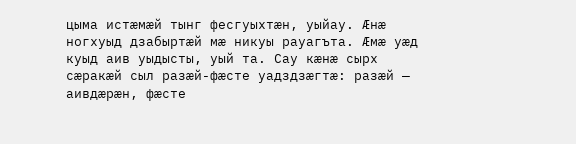цыма истæмæй тынг фесгуыхтæн, уыйау. Æнæ ногхуыд дзабыртæй мæ никуы рауагъта. Æмæ уæд куыд аив уыдысты, уый та. Сау кæнæ сырх сæракæй сыл разæй-фæсте уадздзæгтæ: разæй — аивдæрæн, фæсте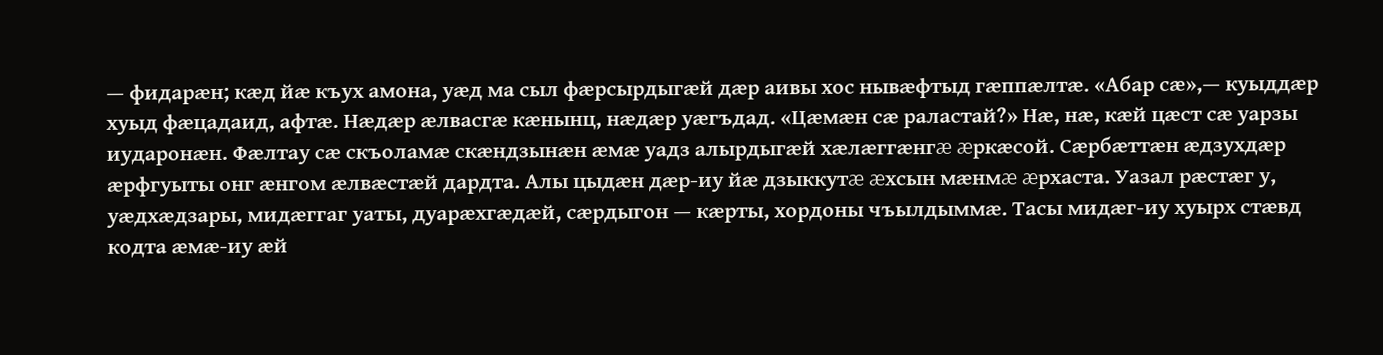— фидарæн; кæд йæ къух амона, уæд ма сыл фæрсырдыгæй дæр аивы хос нывæфтыд гæппæлтæ. «Абар сæ»,— куыддæр хуыд фæцадаид, афтæ. Нæдæр æлвасгæ кæнынц, нæдæр уæгъдад. «Цæмæн сæ раластай?» Нæ, нæ, кæй цæст сæ уарзы иударонæн. Фæлтау сæ скъоламæ скæндзынæн æмæ уадз алырдыгæй хæлæггæнгæ æркæсой. Сæрбæттæн æдзухдæр æрфгуыты онг æнгом æлвæстæй дардта. Алы цыдæн дæр-иу йæ дзыккутæ æхсын мæнмæ æрхаста. Уазал рæстæг у, уæдхæдзары, мидæггаг уаты, дуарæхгæдæй, сæрдыгон — кæрты, хордоны чъылдыммæ. Тасы мидæг-иу хуырх стæвд кодта æмæ-иу æй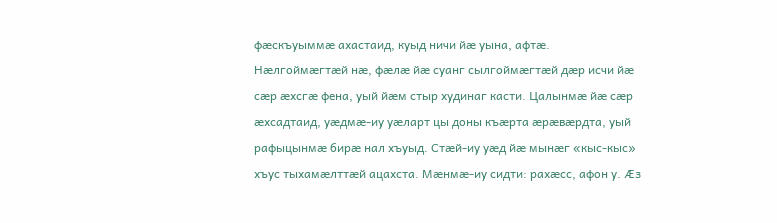фæскъуыммæ ахастаид, куыд ничи йæ уына, афтæ. Нæлгоймæгтæй нæ, фæлæ йæ суанг сылгоймæгтæй дæр исчи йæ сæр æхсгæ фена, уый йæм стыр худинаг касти. Цалынмæ йæ сæр æхсадтаид, уæдмæ-иу уæларт цы доны къæрта æрæвæрдта, уый рафыцынмæ бирæ нал хъуыд. Стæй-иу уæд йæ мынæг «кыс-кыс» хъус тыхамæлттæй ацахста. Мæнмæ-иу сидти: рахæсс, афон у. Æз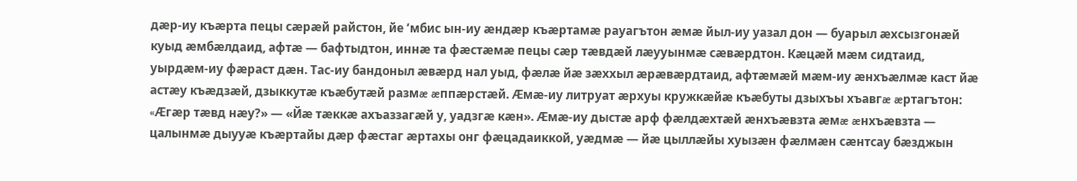дæр-иу къæрта пецы сæрæй райстон, йе ’мбис ын-иу æндæр къæртамæ рауагътон æмæ йыл-иу уазал дон — буарыл æхсызгонæй куыд æмбæлдаид, афтæ — бафтыдтон, иннæ та фæстæмæ пецы сæр тæвдæй лæууынмæ сæвæрдтон. Кæцæй мæм сидтаид, уырдæм-иу фæраст дæн. Тас-иу бандоныл æвæрд нал уыд, фæлæ йæ зæххыл æрæвæрдтаид, афтæмæй мæм-иу æнхъæлмæ каст йæ астæу къæдзæй, дзыккутæ къæбутæй размæ æппæрстæй. Æмæ-иу литруат æрхуы кружкæйæ къæбуты дзыхъы хъавгæ æртагътон: «Æгæр тæвд нæу?» — «Йæ тæккæ ахъаззагæй у, уадзгæ кæн». Æмæ-иу дыстæ арф фæлдæхтæй æнхъæвзта æмæ æнхъæвзта — цалынмæ дыууæ къæртайы дæр фæстаг æртахы онг фæцадаиккой, уæдмæ — йæ цыллæйы хуызæн фæлмæн сæнтсау бæзджын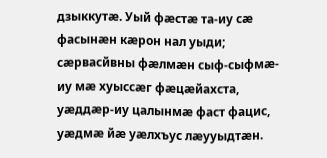дзыккутæ. Уый фæстæ та-иу сæ фасынæн кæрон нал уыди; сæрвасйвны фæлмæн сыф-сыфмæ-иу мæ хуыссæг фæцæйахста, уæддæр-иу цалынмæ фаст фацис, уæдмæ йæ уæлхъус лæууыдтæн.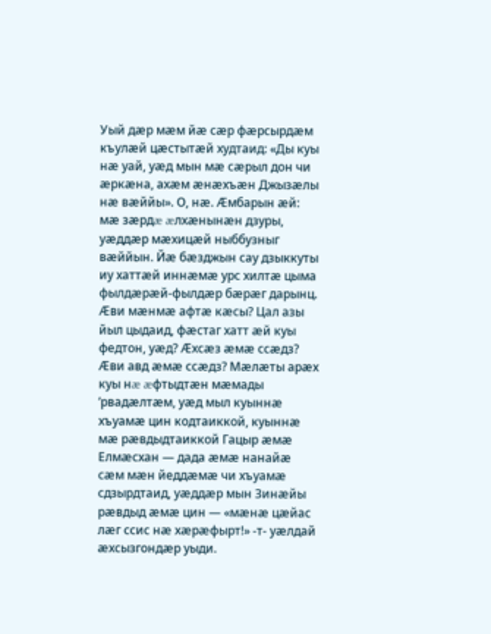Уый дæр мæм йæ сæр фæрсырдæм къулæй цæстытæй худтаид: «Ды куы нæ уай, уæд мын мæ сæрыл дон чи æркæна, ахæм æнæхъæн Джызæлы нæ вæййы». О, нæ. Æмбарын æй: мæ зæрдæ æлхæнынæн дзуры, уæддæр мæхицæй ныббузныг вæййын. Йæ бæзджын сау дзыккуты иу хаттæй иннæмæ урс хилтæ цыма фылдæрæй-фылдæр бæрæг дарынц. Æви мæнмæ афтæ кæсы? Цал азы йыл цыдаид, фæстаг хатт æй куы федтон, уæд? Æхсæз æмæ ссæдз? Æви авд æмæ ссæдз? Мæлæты арæх куы нæ æфтыдтæн мæмады ’рвадæлтæм, уæд мыл куыннæ хъуамæ цин кодтаиккой, куыннæ мæ рæвдыдтаиккой Гацыр æмæ Елмæсхан — дада æмæ нанайæ сæм мæн йеддæмæ чи хъуамæ сдзырдтаид, уæддæр мын Зинæйы рæвдыд æмæ цин — «мæнæ цæйас лæг ссис нæ хæрæфырт!» -т- уæлдай æхсызгондæр уыди.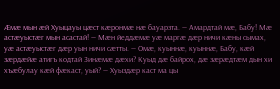Æмæ мын æй Хуыцауы цæст кæронмæ нæ бауарзта. — Амардтай мæ, Бабу! Мæ астæуыстæг мын асастай! — Мæн йеддæмæ уæ маргæ дæр ничи кæны сымах, уæ астæуыстæг дæр уын ничи сæтты. — Омæ, куыннæ, куыннæ, Бабу, кæй зæрдæйæ атигъ кодтай Зинæмæ дæхи? Куыд дæ байрох, дæ зæрæдтæм дын хи хъæбулау кæй фæкаст, уый? — Хуыздæр каст ма цы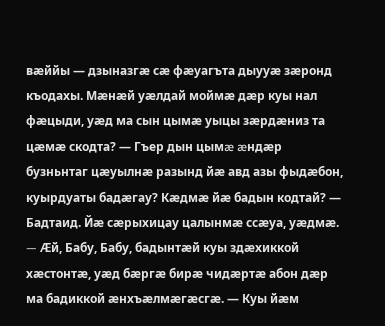вæййы — дзыназгæ сæ фæуагъта дыууæ зæронд къодахы. Мæнæй уæлдай моймæ дæр куы нал фæцыди, уæд ма сын цымæ уыцы зæрдæниз та цæмæ скодта? — Гъер дын цымæ æндæр бузньнтаг цæуылнæ разынд йæ авд азы фыдæбон, куырдуаты бадæгау? Кæдмæ йæ бадын кодтай? — Бадтаид. Йæ сæрыхицау цалынмæ ссæуа, уæдмæ. — Æй, Бабу, Бабу, бадынтæй куы здæхиккой хæстонтæ, уæд бæргæ бирæ чидæртæ абон дæр ма бадиккой æнхъæлмæгæсгæ. — Куы йæм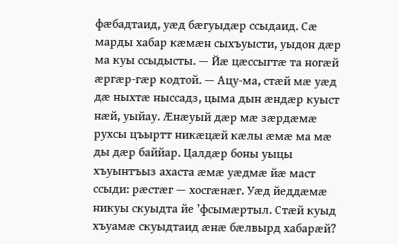фæбадтаид, уæд бæгуыдæр ссыдаид. Сæ марды хабар кæмæн сыхъуысти, уыдон дæр ма куы ссыдысты. — Йæ цæссыгтæ та ногæй æргæр-гæр кодтой. — Ацу-ма, стæй мæ уæд дæ ныхтæ ныссадз, цыма дын æндæр куыст нæй, уыйау. Æнæуый дæр мæ зæрдæмæ рухсы цъыртт никæцæй кæлы æмæ ма мæ ды дæр баййар. Цалдæр боны уыцы хъуынтъыз ахаста æмæ уæдмæ йæ маст ссыди: рæстæг — хосгæнæг. Уæд йеддæмæ никуы скуыдта йе ’фсымæртыл. Стæй куыд хъуамæ скуыдтаид æнæ бæлвырд хабарæй?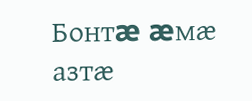Бонтæ æмæ азтæ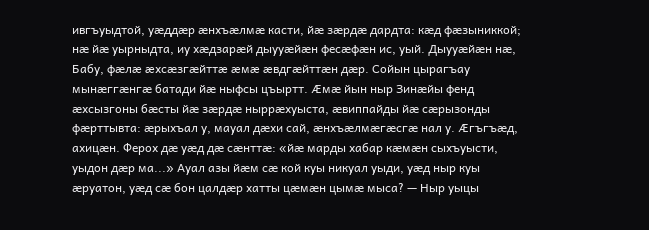ивгъуыдтой, уæддæр æнхъæлмæ касти, йæ зæрдæ дардта: кæд фæзыниккой; нæ йæ уырныдта, иу хæдзарæй дыууæйæн фесæфæн ис, уый. Дыууæйæн нæ, Бабу, фæлæ æхсæзгæйттæ æмæ æвдгæйттæн дæр. Сойын цырагъау мынæггæнгæ батади йæ ныфсы цъыртт. Æмæ йын ныр Зинæйы фенд æхсызгоны бæсты йæ зæрдæ ныррæхуыста, æвиппайды йæ сæрызонды фæрттывта: æрыхъал у, мауал дæхи сай, æнхъæлмæгæсгæ нал у. Æгъгъæд, ахицæн. Ферох дæ уæд дæ сæнттæ: «йæ марды хабар кæмæн сыхъуысти, уыдон дæр ма...» Ауал азы йæм сæ кой куы никуал уыди, уæд ныр куы æруатон, уæд сæ бон цалдæр хатты цæмæн цымæ мыса? — Ныр уыцы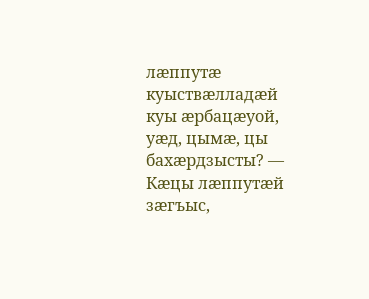лæппутæ куыствæлладæй куы æрбацæуой, уæд, цымæ, цы бахæрдзысты? — Кæцы лæппутæй зæгъыс,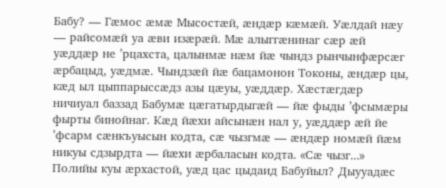Бабу? — Гæмос æмæ Мысостæй, æндæр кæмæй. Уæлдай нæу — райсомæй уа æви изæрæй. Мæ алыггæнинаг сæр æй уæддæр не ’рцахста, цалынмæ нæм йæ чындз рынчынфæрсæг æрбацыд, уæдмæ. Чындзæй йæ бацамонон Токоны, æндæр цы, кæд ыл цыппарыссæдз азы цæуы, уæддæр. Хæстæгдæр ничиуал баззад Бабумæ цæгатырдыгæй — йæ фыды ’фсымæры фырты бинойнаг. Кæд йæхи айсынæн нал у, уæддæр æй йе ’фсарм сæнкъуысын кодта, сæ чызгмæ — æндæр номæй йæм никуы сдзырдта — йæхи æрбаласын кодта. «Сæ чызг...» Полийы куы æрхастой, уæд цас цыдаид Бабуйыл? Дыууадæс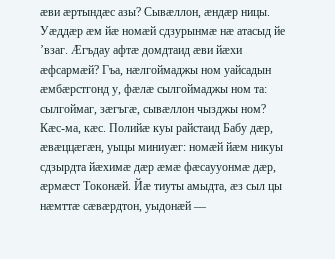æви æртындæс азы? Сывæллон, æндæр ницы. Уæддæр æм йæ номæй сдзурынмæ нæ атасыд йе ’взаг. Æгъдау афтæ домдтаид æви йæхи æфсармæй? Гъа, нæлгоймаджы ном уайсадын æмбæрстгонд у, фæлæ сылгоймаджы ном та: сылгоймаг, зæгъгæ, сывæллон чызджы ном? Кæс-ма, кæс. Полийæ куы райстаид Бабу дæр, æвæццæгæн, уыцы миниуæг: номæй йæм никуы сдзырдта йæхимæ дæр æмæ фæсаууонмæ дæр, æрмæст Токонæй. Йæ тиуты амыдта, æз сыл цы нæмттæ сæвæрдтон, уыдонæй —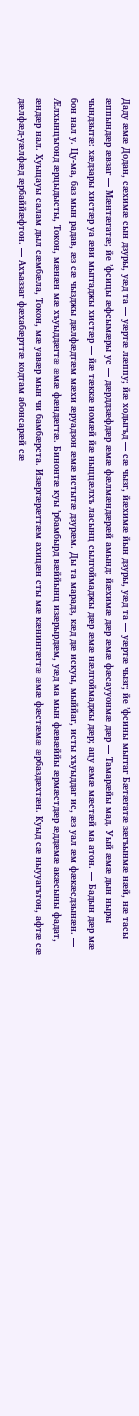Даду æмæ Додан, сæхимæ сын дзуры, уæд та — уæртæ лæппу; йæ ходыгъд — сæ чызг, йæхимæ йын дзуры, уæд та — уæртæ чызг; йе ’фсины мыггаг Бæтæгатæ зæгъынмæ нæй, нæ тасы æппындæр æвзаг — Мæнтæгатæ; йе ’фсицы æфсымæры ус — дæрддзæфдæр æмæ фæлмæндæрæй амынд: йæхимæ дæр æмæ фæсаууонмæ дæр — Тамарæйы мад. Уый æмæ дын ныры чындзытæ: хæдзары хистæр уа æви мыггаджы хистæр — йæ тæккæ номæй йæ ныццæлхъ ласынц сылгоймаджы дæр æмæ нæлгоймаджы дæр; ацу æмæ мæстæй ма атон. — Бадын дæр мæ бон нал у. Цу-ма, баз мын радав, æз сæ чызджы дæлфæдтæм мæхи æруадзон æмæ истытæ дзурæм. Ды та марадз, кæд дæ искуы, мыййаг, исты хъуыддаг ис, æз уал æм фæкæсдзынæн. — Æлхынцъгонд æрцыдысты, Токон, мæнæн мæ хъуыддæгтæ æмæ фæндæгтæ. Бинонтæ куы ’рбамбырд вæййынц изæрырдæм, уæд ма мын фæвæййы æрмæстдæр æддæмæ акæсыны фадат, æндæр нал. Хуыцауы салам дыл сæмбæла, Токон, мæ уавæр мын чи бамбæрста. Изæргæрæттæм ахицæн сты мæ кæнингæгтæ æмæ фæстæмæ æрбаздæхтæн. Куыд сæ ныууагътон, афтæ сæ дæлфæд-уæлфæд æрбаййæфтон. — Ахъаззаг фæхабæрттæ кодтам абонсарæй сæ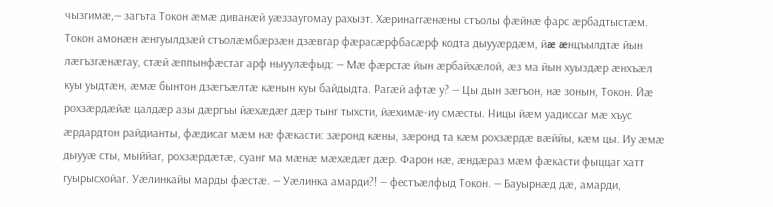чызгимæ,— загъта Токон æмæ диванæй уæззаугомау рахызт. Хæринаггæнæны стъолы фæйнæ фарс æрбадтыстæм. Токон амонæн æнгуылдзæй стъолæмбæрзæн дзæвгар фæрасæрфбасæрф кодта дыууæрдæм, йæ æнцъылдтæ йын лæгъзгæнæгау, стæй æппынфæстаг арф ныуулæфыд: — Мæ фæрстæ йын æрбайхæлой, æз ма йын хуыздæр æнхъæл куы уыдтæн, æмæ бынтон дзæгъæлтæ кæнын куы байдыдта. Рагæй афтæ у? — Цы дын зæгъон, нæ зонын, Токон. Йæ рохзæрдæйæ цалдæр азы дæргъы йæхæдæг дæр тынг тыхсти, йæхимæ-иу смæсты. Ницы йæм уадиссаг мæ хъус æрдардтон райдианты, фæдисаг мæм нæ фæкасти: зæронд кæны, зæронд та кæм рохзæрдæ вæййы, кæм цы. Иу æмæ дыууæ сты, мыййаг, рохзæрдæтæ, суанг ма мæнæ мæхæдæг дæр. Фарон нæ, æндæраз мæм фæкасти фыццаг хатт гуырысхойаг. Уæлинкайы марды фæстæ. — Уæлинка амарди?! — фестъæлфыд Токон. — Бауырнæд дæ, амарди,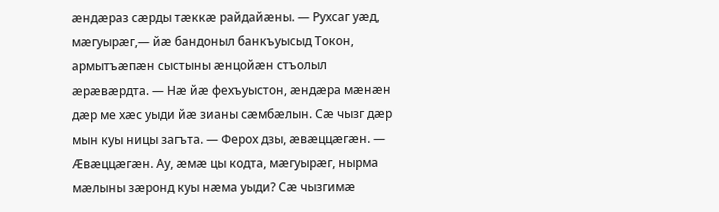æндæраз сæрды тæккæ райдайæны. — Рухсаг уæд, мæгуырæг,— йæ бандоныл банкъуысыд Токон, армытъæпæн сыстыны æнцойæн стъолыл æрæвæрдта. — Нæ йæ фехъуыстон, æндæра мæнæн дæр ме хæс уыди йæ зианы сæмбæлын. Сæ чызг дæр мын куы ницы загъта. — Ферох дзы, æвæццæгæн. — Æвæццæгæн. Ау, æмæ цы кодта, мæгуырæг, нырма мæлыны зæронд куы нæма уыди? Сæ чызгимæ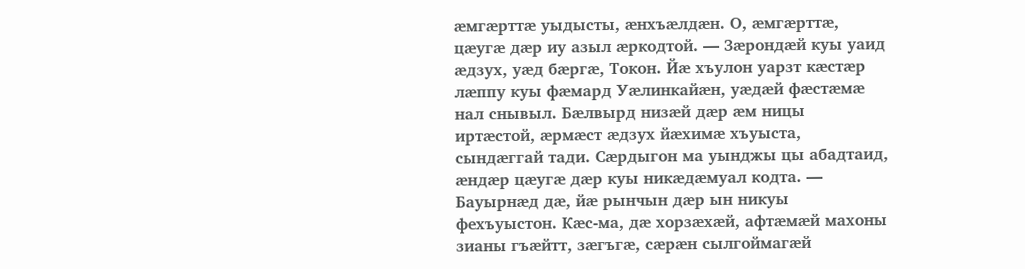æмгæрттæ уыдысты, æнхъæлдæн. О, æмгæрттæ, цæугæ дæр иу азыл æркодтой. — Зæрондæй куы уаид æдзух, уæд бæргæ, Токон. Йæ хъулон уарзт кæстæр лæппу куы фæмард Уæлинкайæн, уæдæй фæстæмæ нал снывыл. Бæлвырд низæй дæр æм ницы иртæстой, æрмæст æдзух йæхимæ хъуыста, сындæггай тади. Сæрдыгон ма уынджы цы абадтаид, æндæр цæугæ дæр куы никæдæмуал кодта. — Бауырнæд дæ, йæ рынчын дæр ын никуы фехъуыстон. Кæс-ма, дæ хорзæхæй, афтæмæй махоны зианы гъæйтт, зæгъгæ, сæрæн сылгоймагæй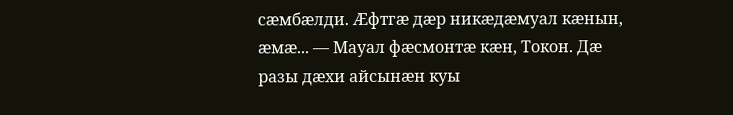сæмбæлди. Æфтгæ дæр никæдæмуал кæнын, æмæ... — Мауал фæсмонтæ кæн, Токон. Дæ разы дæхи айсынæн куы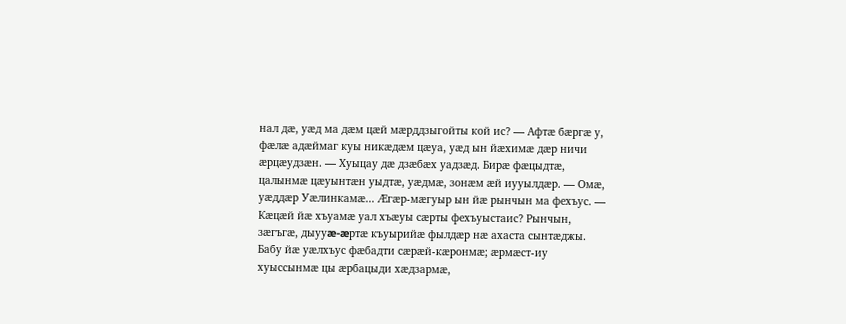нал дæ, уæд ма дæм цæй мæрддзыгойты кой ис? — Афтæ бæргæ у, фæлæ адæймаг куы никæдæм цæуа, уæд ын йæхимæ дæр ничи æрцæудзæн. — Хуыцау дæ дзæбæх уадзæд. Бирæ фæцыдтæ, цалынмæ цæуынтæн уыдтæ, уæдмæ, зонæм æй иууылдæр. — Омæ, уæддæр Уæлинкамæ... Æгæр-мæгуыр ын йæ рынчын ма фехъус. — Кæцæй йæ хъуамæ уал хъæуы сæрты фехъуыстаис? Рынчын, зæгъгæ, дыууæ-æртæ къуырийæ фылдæр нæ ахаста сынтæджы. Бабу йæ уæлхъус фæбадти сæрæй-кæронмæ; æрмæст-иу хуыссынмæ цы æрбацыди хæдзармæ,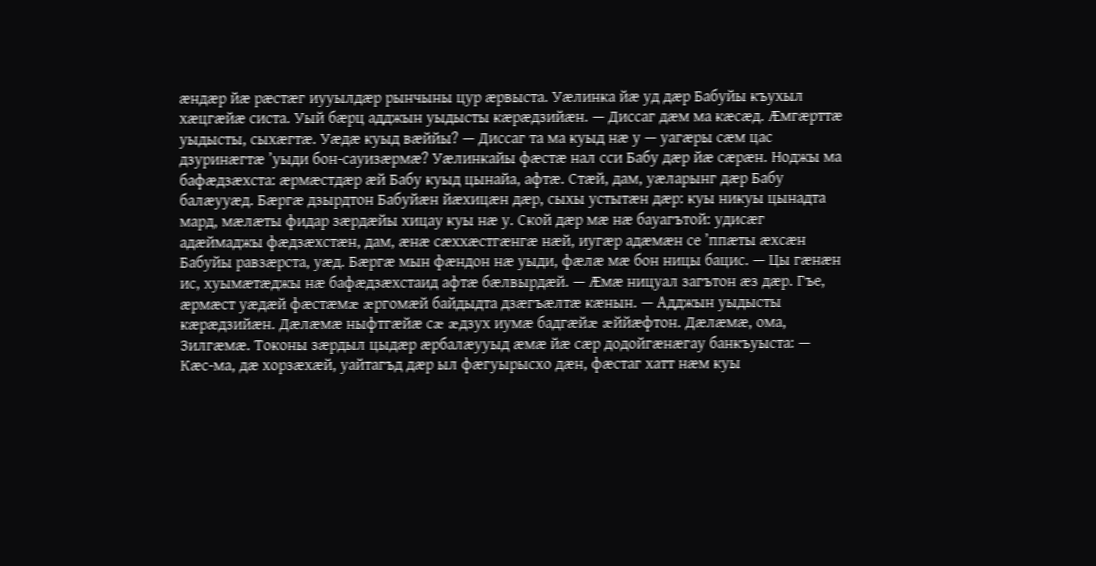æндæр йæ рæстæг иууылдæр рынчыны цур æрвыста. Уæлинка йæ уд дæр Бабуйы къухыл хæцгæйæ систа. Уый бæрц адджын уыдысты кæрæдзийæн. — Диссаг дæм ма кæсæд. Æмгæрттæ уыдысты, сыхæгтæ. Уæдæ куыд вæййы? — Диссаг та ма куыд нæ у — уагæры сæм цас дзуринæгтæ ’уыди бон-сауизæрмæ? Уæлинкайы фæстæ нал сси Бабу дæр йæ сæрæн. Ноджы ма бафæдзæхста: æрмæстдæр æй Бабу куыд цынайа, афтæ. Стæй, дам, уæларынг дæр Бабу балæууæд. Бæргæ дзырдтон Бабуйæн йæхицæн дæр, сыхы устытæн дæр: куы никуы цынадта мард, мæлæты фидар зæрдæйы хицау куы нæ у. Ской дæр мæ нæ бауагътой: удисæг адæймаджы фæдзæхстæн, дам, æнæ сæххæстгæнгæ нæй, иугæр адæмæн се ’ппæты æхсæн Бабуйы равзæрста, уæд. Бæргæ мын фæндон нæ уыди, фæлæ мæ бон ницы бацис. — Цы гæнæн ис, хуымæтæджы нæ бафæдзæхстаид афтæ бæлвырдæй. — Æмæ ницуал загътон æз дæр. Гъе, æрмæст уæдæй фæстæмæ æргомæй байдыдта дзæгъæлтæ кæнын. — Адджын уыдысты кæрæдзийæн. Дæлæмæ ныфтгæйæ сæ æдзух иумæ бадгæйæ æййæфтон. Дæлæмæ, ома, Зилгæмæ. Токоны зæрдыл цыдæр æрбалæууыд æмæ йæ сæр додойгæнæгау банкъуыста: — Кæс-ма, дæ хорзæхæй, уайтагъд дæр ыл фæгуырысхо дæн, фæстаг хатт нæм куы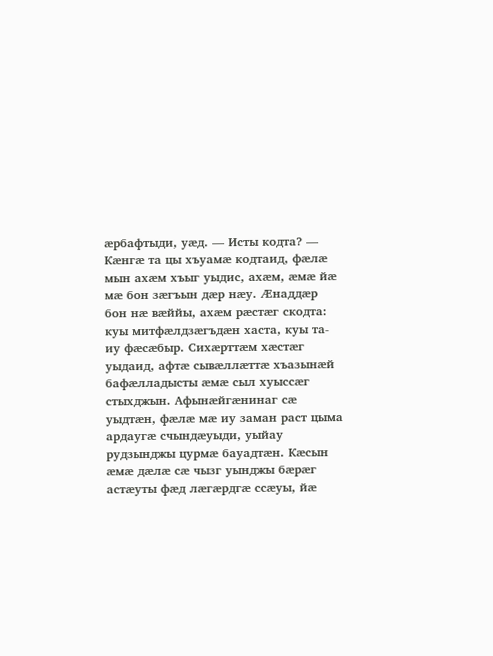æрбафтыди, уæд. — Исты кодта? — Кæнгæ та цы хъуамæ кодтаид, фæлæ мын ахæм хъыг уыдис, ахæм, æмæ йæ мæ бон зæгъын дæр нæу. Æнаддæр бон нæ вæййы, ахæм рæстæг скодта: куы митфæлдзæгъдæн хаста, куы та-иу фæсæбыр. Сихæрттæм хæстæг уыдаид, афтæ сывæллæттæ хъазынæй бафæлладысты æмæ сыл хуыссæг стыхджын. Афынæйгæнинаг сæ уыдтæн, фæлæ мæ иу заман раст цыма ардаугæ счындæуыди, уыйау рудзынджы цурмæ бауадтæн. Кæсын æмæ дæлæ сæ чызг уынджы бæрæг астæуты фæд лæгæрдгæ ссæуы, йæ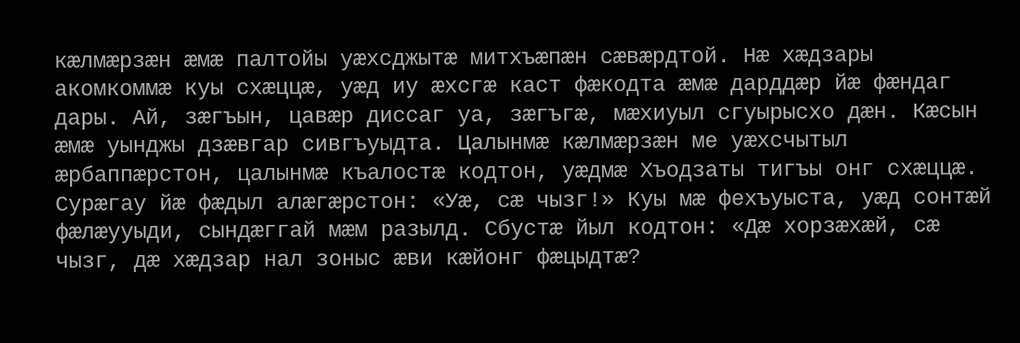кæлмæрзæн æмæ палтойы уæхсджытæ митхъæпæн сæвæрдтой. Нæ хæдзары акомкоммæ куы схæццæ, уæд иу æхсгæ каст фæкодта æмæ дарддæр йæ фæндаг дары. Ай, зæгъын, цавæр диссаг уа, зæгъгæ, мæхиуыл сгуырысхо дæн. Кæсын æмæ уынджы дзæвгар сивгъуыдта. Цалынмæ кæлмæрзæн ме уæхсчытыл æрбаппæрстон, цалынмæ къалостæ кодтон, уæдмæ Хъодзаты тигъы онг схæццæ. Сурæгау йæ фæдыл алæгæрстон: «Уæ, сæ чызг!» Куы мæ фехъуыста, уæд сонтæй фæлæууыди, сындæггай мæм разылд. Сбустæ йыл кодтон: «Дæ хорзæхæй, сæ чызг, дæ хæдзар нал зоныс æви кæйонг фæцыдтæ?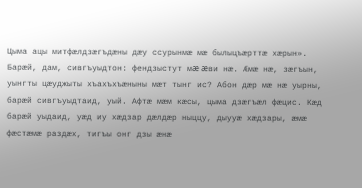Цыма ацы митфæлдзæгъдæны дæу ссурынмæ мæ былыцъæрттæ хæрын». Барæй, дам, сивгъуыдтон: фендзыстут мæ æви нæ. Æмæ нæ, зæгъын, уынгты цæуджыты хъахъхъæныны мæт тынг ис? Абон дæр мæ нæ уырны, барæй сивгъуыдтаид, уый. Афтæ мæм кæсы, цыма дзæгъæл фæцис. Кæд барæй уыдаид, уæд иу хæдзар дæлдæр ныццу, дыууæ хæдзары, æмæ фæстæмæ раздæх, тигъы онг дзы æнæ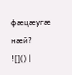фæцæугæ нæй?
![]() |